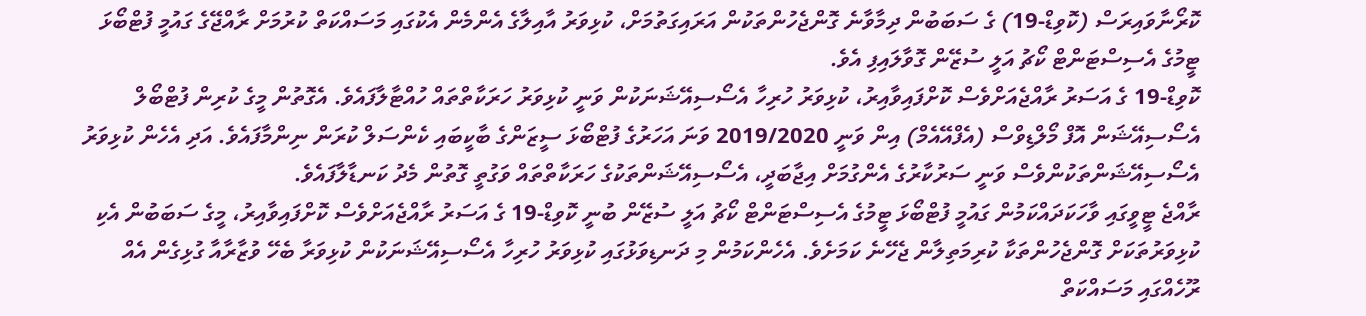ކޮރޯނާވައިރަސް (ކޮވިޑް-19) ގެ ސަބަބުން ދިމާވާނެ ގޮންޖެހުންތަކުން އަރައިގަތުމަށް، ކުޅިވަރު އާއިލާގެ އެންމެން އެކުގައި މަސައްކަތް ކުރުމަށް ރާއްޖޭގެ ގައުމީ ފުޓްބޯޅަ ޓީމުގެ އެސިސްޓަންޓް ކޯޗު އަލީ ސުޒޭން ގޮވާލައިފި އެވެ.
ކޮވިޑް-19 ގެ އަސަރު ރާއްޖެއަށްވެސް ކޮށްފައިވާއިރު، ކުޅިވަރު ހުރިހާ އެސޯސިއޭޝަނަކުން ވަނީ ކުޅިވަރު ހަރަކާތްތައް ހުއްޓާލާފައެވެ. އެގޮތުން މީގެ ކުރިން ފުޓްބޯލް އެސޯސިއޭޝަން އޮފް މޯލްޑިވްސް (އެފްއޭއެމް) އިން ވަނީ 2019/2020 ވަނަ އަހަރުގެ ފުޓްބޯޅަ ސީޒަންގެ ބާކީބައި ކެންސަލް ކުރަން ނިންމާފައެވެ. އަދި އެހެން ކުޅިވަރު އެސޯސިއޭޝަންތަކުންވެސް ވަނީ ސަރުކާރުގެ އެންގުމަށް އިޖާބަދީ، އެސޯސިއޭޝަންތަކުގެ ހަރަކާތްތައް ވަގުތީ ގޮތުން މެދު ކަނޑާލާފައެވެ.
ރާއްޖެ ޓީވީގައި ވާހަކަދައްކަމުން ގައުމީ ފުޓްބޯޅަ ޓީމުގެ އެސިސްޓަންޓް ކޯޗު އަލީ ސުޒޭން ބުނީ ކޮވިޑް-19 ގެ އަސަރު ރާއްޖެއަށްވެސް ކޮށްފައިވާއިރު، މީގެ ސަބަބުން އެކި ކުޅިވަރުތަކަށް ގޮންޖެހުންތަކާ ކުރިމަތިލާން ޖެހޭނެ ކަމަށެވެ. އެހެންކަމުން މި ދަނޑިވަޅުގައި ކުޅިވަރު ހުރިހާ އެސޯސިއޭޝަނަކުން ކުޅިވަރާ ބެހޭ ވުޒާރާއާ ގުޅިގެން އެއް ރޫހެއްގައި މަސައްކަތް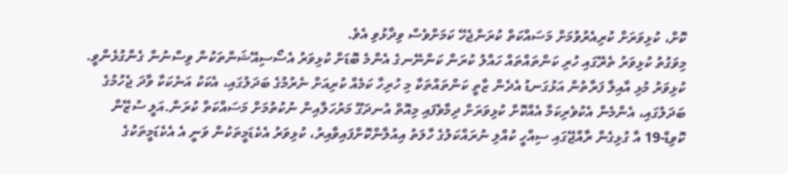ކޮށް، ކުޅިވަރަށް ކުރިއެރުވުމަށް މަސައްކަތް ކުރަންޖެހޭ ކަމަށްވެސް ވިދާޅުވި އެވެ.
މިވަގުތު ކުޅިވަރު ތެރޭގައި ހުރި ކަންތައްތައް ހައްލު ކުރަން ކަންނޭނގެ އެންމެ ބޮޑަށް ކުޅިވަރު އެސޯސިއޭޝަންތަކުން ވިސްނުން ގެންގުޅެންވީ. ކުޅިވަރު މުޅި އާއިލާ ފަރާތުން އަޅުގަނޑު އެދެން ޒާތީ ކަންތައްތަކާ މި ހުރިހާ ކަމެއް ކުރިއަށް ނެރުމުގެ ބަދަލުގައި، އެކަކު އަނެކަކާ ވާދަ ޖެހުމުގެ ބަދަލުގައި، އެންމެން އެކުވެރިކަމާ އެއްކޮށް ކުޅިވަރަށް ދިމާވެފައި މިއޮތް އުނދަގޫ މަރުހަލާއިން ނުކުތުމަށް މަސައްކަތް ކުރަން.އަލީ ސުޒޭން
ކޮވިޑް-19 އާ ގުޅިގެން ރާއްޖޭގައި ސިއްހީ ކުއްލި ނުރައްކަލުގެ ހާލަތު އިއުލާންކޮށްފައިވާއިރު، ކުޅިވަރު އެކެޑަމީތަކުން ވަނީ އެ އެކެޑަމީތަކުގެ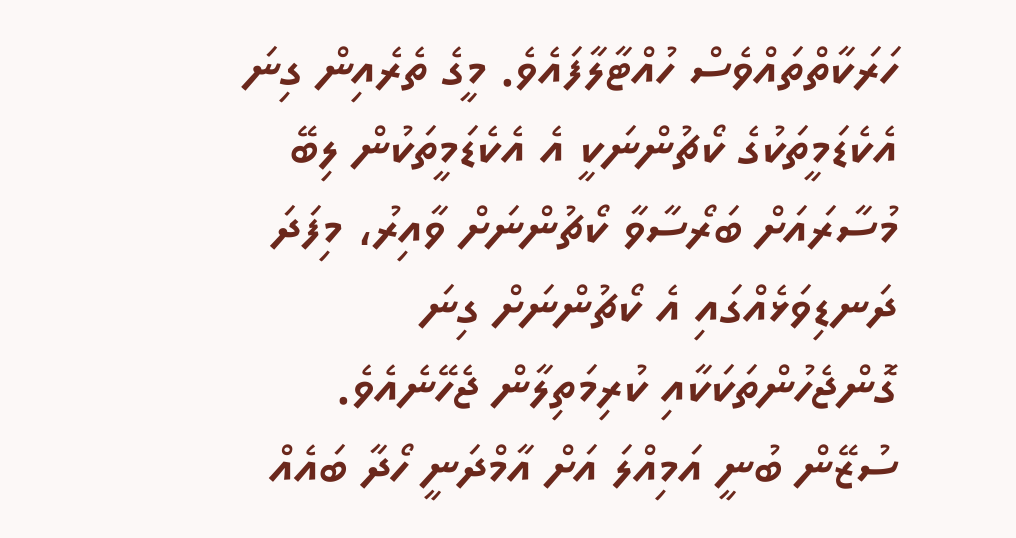ހަރަކާތްތައްވެސް ހުއްޓާލާފައެވެ. މީގެ ތެރެއިން ގިނަ އެކެޑަމީތަކުގެ ކޯޗުންނަކީ އެ އެކެޑަމީތަކުން ލިބޭ މުސާރައަށް ބަރޯސާވާ ކޯޗުންނަށް ވާއިރު، މިފަދަ ދަނޑިވަޅެއްގައި އެ ކޯޗުންނަށް ގިނަ ގޮންޖެހުންތަކަކާއި ކުރިމަތިލާން ޖެހޭނެއެވެ.
ސުޒޭން ބުނީ އަމިއްލަ އަށް އާމްދަނީ ހޯދާ ބައެއް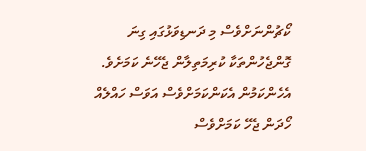ކޯޗުންނަށްވެސް މި ދަނޑިވަޅުގައި ގިނަ ގޮންޖެހުންތަކާ ކުރިމަތިލާން ޖެހޭނެ ކަމަށެވެ. އެހެންކަމުން އެކަންކަމަށްވެސް އަވަސް ހައްލެއް ހޯދަން ޖެހޭ ކަމަށްވެސް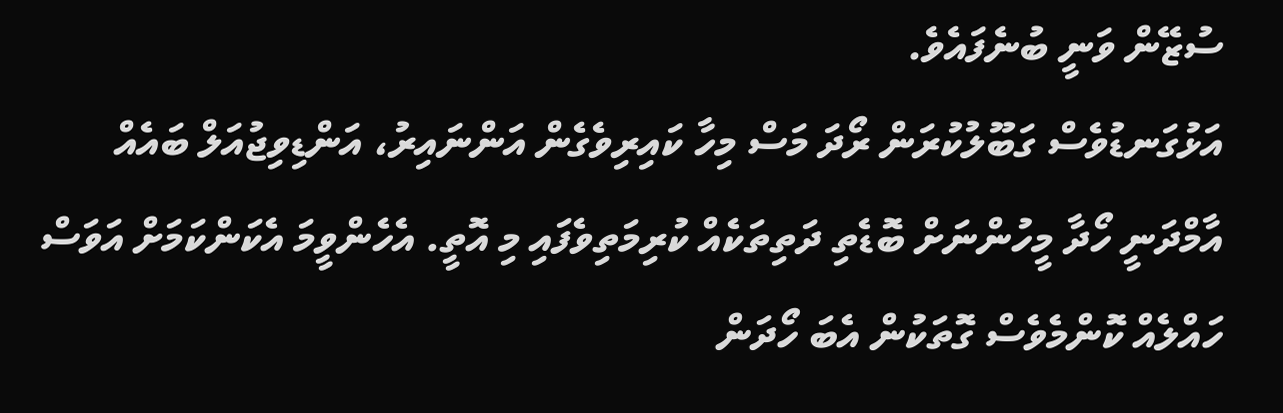ސުޒޭން ވަނީ ބުނެފައެވެ.
އަޅުގަނޑުވެސް ގަބޫލުކުރަން ރޯދަ މަސް މިހާ ކައިރިވެގެން އަންނައިރު، އަންޑިވިޖުއަލް ބައެއް އާމްދަނީ ހޯދާ މީހުންނަށް ބޮޑެތި ދަތިތަކެއް ކުރިމަތިވެފައި މި އޮތީ. އެހެންވީމަ އެކަންކަމަށް އަވަސް ހައްލެއް ކޮންމެވެސް ގޮތަކުން އެބަ ހޯދަން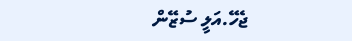ޖެހޭ.އަލީ ސުޒޭން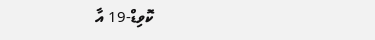ކޮވިޑް-19 އާ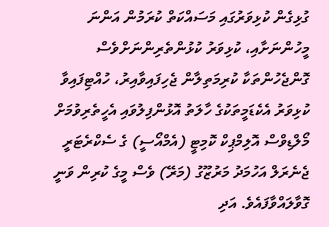ގުޅިގެން ކުޅިވަރުގައި މަސައްކަތް ކުރަމުން އަންނަ މީހުންނަށާއި، ކުޅިވަރު ކުޅުންތެރިންނަށްވެސް ގޮންޖެހުންތަކާ ކުރިމަތިލާން ޖެހިފައިވާއިރު، ހުއްޓިފައިވާ ކުޅިވަރު އެކެޑަމީތަކުގެ ހާލަތު އޮޅުންފިލުވައި އެހީތެރިވުމަށް މޯލްޑިވްސް އޮލިމްޕިކް ކޮމިޓީ (އެމްއޯސީ) ގެ ސެކްރެޓަރީ ޖެނެރަލް އަހުމަދު މަރުޒޫގު (މަރޭ) ވެސް މީގެ ކުރިން ވަނީ ގޮވާލައްވާފައެވެ. އަދި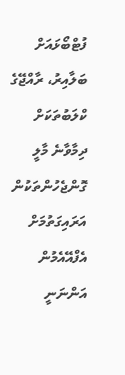ފުޓްބޯޅައަށް ބަލާއިރު، ރާއްޖޭގެ ކްލަބުތަކަށް ދިމާވާނެ މާލީ ގޮންޖެހުންތަކުން އަރައިގަތުމަށް އެފްއޭއެމުން އަންނަނީ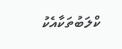ކްލަބުތަކާއެކު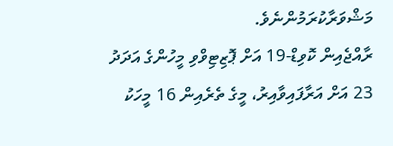މަޝްވަރާކުރަމުންނެވެ.
ރާއްޖެއިން ކޮވިޑް-19 އަށް ޕޮޒިޓިވްވި މީހުންގެ އަދަދު 23 އަށް އަރާފައިވާއިރު، މީގެ ތެރެއިން 16 މީހަކު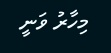މިހާރު ވަނީ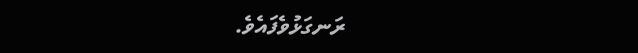ރަނގަޅުވެފައެވެ.